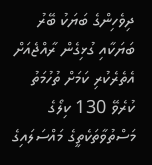ދިވެހިންގެ ބަޔަކު ބޭރު ބަޔަކާއި ގުޅިގެން ރާއްޖެއަށް އެތެރެކުރި ކަމަށް ތުހުމަތު ކުރެވޭ 130 ކިލޯގެ މަސްތުވާތަކެތީގެ މައްސަލައިގެ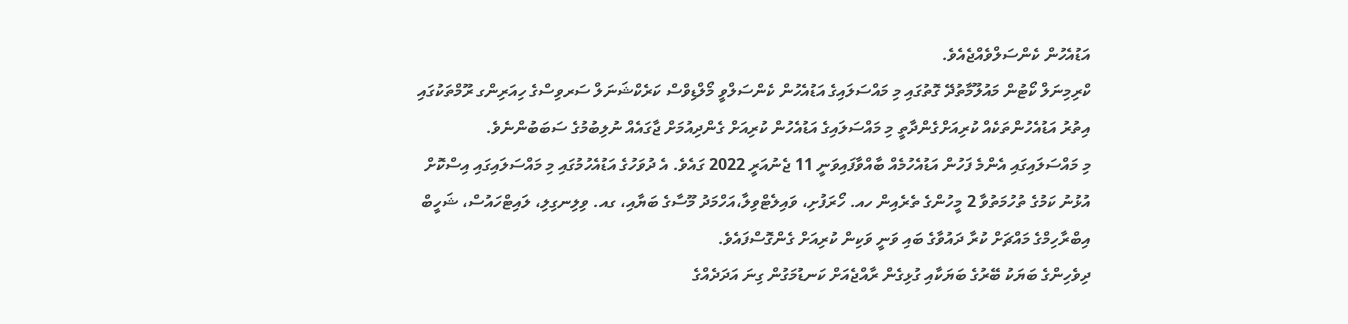އަޑުއެހުން ކެންސަލްވެއްޖެއެވެ.
ކްރިމިނަލް ކޯޓުން މައުލޫމާތުދޭ ގޮތުގައި މި މައްސަލައިގެ އަޑުއެހުން ކެންސަލްވީ މޯލްޑިވްސް ކަރެކްޝަނަލް ސަރވިސްގެ ހިއަރިންގ ރޫމްތަކުގައި އިތުރު އަޑުއެހުންތަކެއް ކުރިއަށްގެންދާތީ މި މައްސަލައިގެ އަޑުއެހުން ކުރިއަށް ގެންދިއުމަށް ޖާގައެއް ނުލިބުމުގެ ސަބަބުންނެވެ.
މި މައްސަލައިގައި އެންމެ ފަހުން އަޑުއެހުމެއް ބާއްވާފައިވަނީ 11 ޖެނުއަރީ 2022 ގައެވެ. އެ ދުވަހުގެ އަޑުއެހުމުގައި މި މައްސަލައިގައި އިސްކޮށް އުޅުނު ކަމުގެ ތުހުމަތުވާ 2 މީހުންގެ ތެރެއިން ހއ. ހޯރަފުށި، ވައިލެޓްވިލާ،އަހްމަދު މޫސާގެ ބަޔާއި، ގއ. ވިލިނގިލި، ލައިޓްހައުސް، ޝަހީބް އިބްރާހިމްގެ މައްޗަށް ކުރާ ދައުވާގެ ބައި ވަނީ ވަކިން ކުރިއަށް ގެންގޮސްފައެވެ.
ދިވެހިންގެ ބަޔަކު ބޭރުގެ ބަޔަކާއި ގުޅިގެން ރާއްޖެއަށް ކަނޑުމަގުން ގިނަ އަދަދެއްގެ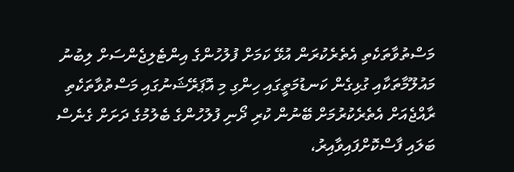މަސްތުވާތަކެތި އެތެރެކުރަން އުޅޭ ކަމަށް ފުލުހުންގެ އިންޓެލިޖެންސަށް ލިބުނު މައުލޫމާތަކާއި ގުޅިގެން ކަނޑުމަތީގައި ހިންގި މި އޮޕަރޭޝަނުގައި މަސްތުވާތަކެތި ރާއްޖެއަށް އެތެރެކުރުމަށް ބޭނުން ކުރި ދޯނި ފުލުހުންގެ ބެލުމުގެ ދަށަށް ގެނެސް ބަލައި ފާސްކޮށްފައިވާއިރު،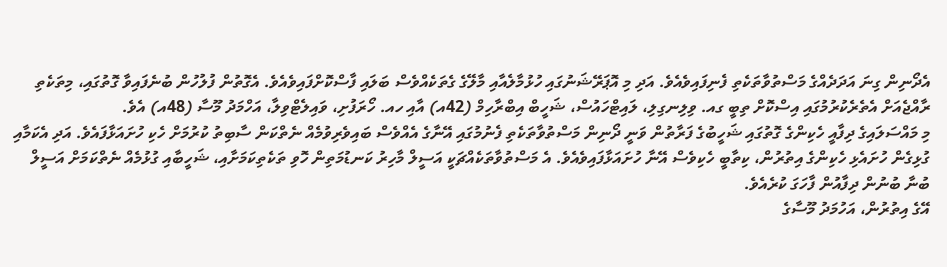އެދޯނިން ގިނަ އަދަދެއްގެ މަސްތުވާތަކެތި ފެނިފައިވެއެވެ. އަދި މި އޮޕަރޭޝަނުގައި ހުޅުމާލެއާއި މާލޭގެ ގެތަކެއްވެސް ބަލައި ފާސްކޮށްފައިވެއެވެ. އެގޮތުން ފުލުހުން ބުނެފައިވާ ގޮތުގައި، މިތަކެތި ރާއްޖެއަށް އެތެރެކުރުމުގައި އިސްކޮށް ތިބީ ގއ. ވިލިނގިލި، ލައިޓްހައުސް، ޝަހީބް އިބްރާހިމް (42އ) އާއި ހއ. ހޯރަފުށި، ވައިލެޓްވިލާ، އަހްމަދު މޫސާ (48އ) އެވެ.
މި މައްސަލައިގެ ދިފާއީ ހެކިންގެ ގޮތުގައި ޝަހީބުގެ ފަރާތުން ވަނީ ދޯނިން މަސްތުވާތަކެތި ފެނުމުގައި އޭނާގެ އެއްވެސް ބައިވެރިވުމެއް ނެތްކަން ސާބިތު ކުރުމަށް ހެކި ހުށައަޅާފައެވެ. އަދި އެކަމާއި ގުޅިގެން ހުށައެޅި ހެކިންގެ އިތުރުން، ކިތާބީ ހެކިވެސް އޭނާ ހުށައަޅާފައިވެއެވެ. އެ މަސްތުވާތަކެއްޗަކީ އަސީލް މާހިރު ކަނޑުމަތިން ހޮވި ތަކެތިކަމަށާއި، ޝަހީބާއި ގުޅުމެއް ނެތްކަމަށް އަސީލް ބުނާ ބުނުން ދިފާއުން ފާހަގަ ކުރެއެވެ.
އޭގެ އިތުރުން، އަހުމަދު މޫސާގެ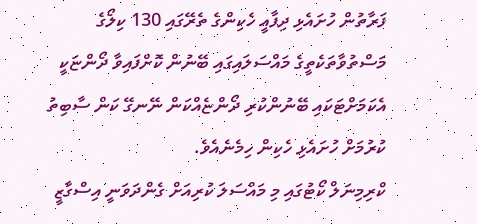ފަރާތުން ހުށައެޅި ދިފާއީ ހެކިންގެ ތެރޭގައި 130 ކިލޯގެ މަސްތުވާތަކެތީގެ މައްސަލައިގައި ބޭނުން ކޮށްފައިވާ ދޯންޏަކީ އެކަމަށްޓަކައި ބޭނުންކުރި ދޯންޏެއްކަން ނޭނގޭ ކަން ސާބިތު ކުރުމަށް ހުށައެޅި ހެކިން ހިމެނެއެވެ.
ކްރިމިނަލް ކޯޓުގައި މި މައްސަލަ ކުރިއަށް ގެންދަވަނީ އިސްގާޒީ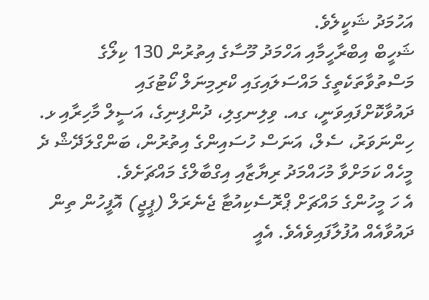އަހުމަދު ޝަކީލެވެ.
ޝަހީބް އިބްރާހީމާއި އަހްމަދު މޫސާގެ އިތުރުން 130 ކިލޯގެ މަސްތުވާތަކެތީގެ މައްސަލައިގައި ކްރިމިނަލް ކޯޓުގައި ދައުވާކޮށްފައިވަނީ، ގއ. ވިލިނގިލި، ދުންފިނިގެ، އަސީލް މާހިރާއި ޅ. ހިންނަވަރު، ސެލް، އަނަސް ހުސައިންގެ އިތުރުން، ބަންގްލަދޭޝް ދެ މީހެއް ކަމަށްވާ މުހައްމަދު ރިޔާޒާއި އިގްބާލްގެ މައްޗަށެވެ.
އެ ހަ މީހުންގެ މައްޗަށް ޕްރޮސެކިއުޓާ ޖެނެރަލް (ޕީޖީ) އޮފީހުން ތިން ދައުވާއެއް އުފުލާފައިވެއެވެ. އެއީ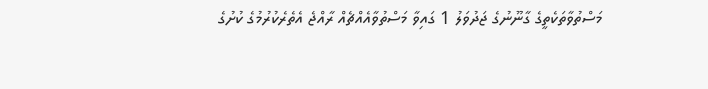މަސްތުވާތަކެތީގެ ގާނޫނުގެ ޖަދުވަލު 1 ގައިވާ މަސްތުވާއެއްޗެއް ރާއްޖެ އެތެރެކުރުމުގެ ކުށުގެ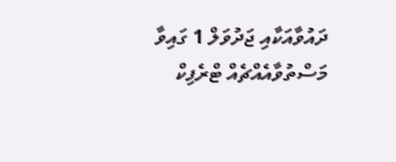ދައުވާއަކާއި ޖަދުވަލް 1 ގައިވާ މަސްތުވާއެއްޗެއް ޓްރެފިކް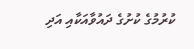ކުރުމުގެ ކުށުގެ ދައުވާއަކާއި އަދި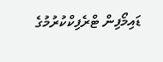ޑައިމޯފިން ޓްރެފިކްކުރުމުގެ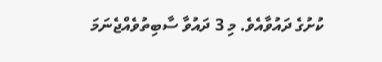ކުށުގެ ދައުވާއެވެ. މި 3 ދައުވާ ސާބިތުވެއްޖެނަމަ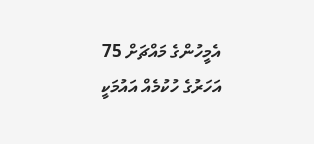އެމީހުންގެ މައްޗަށް 75 އަހަރުގެ ހުކުމެއް އައުމަކީ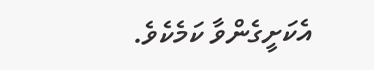އެކަށީގެންވާ ކަމެކެވެ.